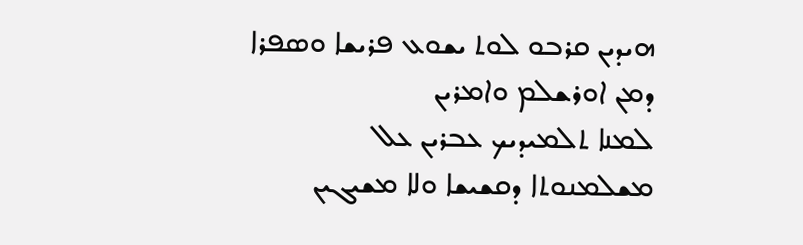ܗܝܕܝܢ ܩܪܒܘ ܠܘܬ ܝܫܘܥ ܦܪܝܫܐ ܘܤܦܪܐ ܕܡܢ ܐܘܪܫܠܡ ܘܐܡܪܝܢ
ܠܡܢܐ ܬܠܡܝܕܝܟ ܥܒܪܝܢ ܥܠ ܡܫܠܡܢܘܬܐ ܕܩܫܝܫܐ ܘܠܐ ܡܫܝܓܝܢ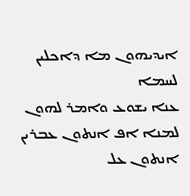ܐܝܕܝܗܘܢ ܡܐ ܕܐܟܠܝܢ ܠܚܡܐ
ܥܢܐ ܝܫܘܥ ܘܐܡܪ ܠܗܘܢ ܠܡܢܐ ܐܦ ܐܢܬܘܢ ܥܒܪܝܢ ܐܢܬܘܢ ܥܠ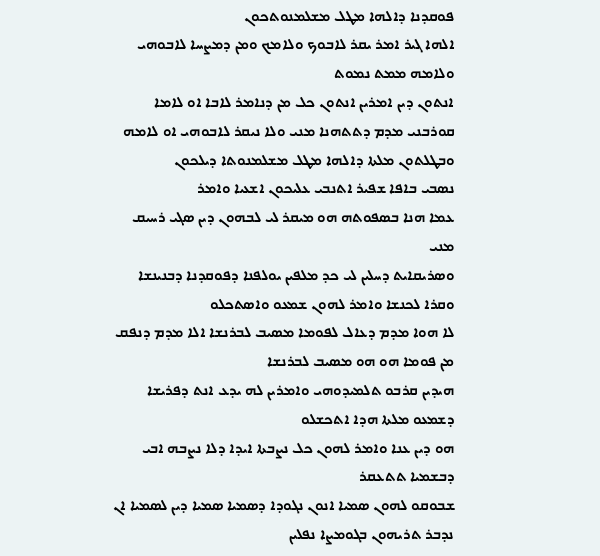ܦܘܩܕܢܐ ܕܐܠܗܐ ܡܛܠ ܡܫܠܡܢܘܬܟܘܢ
ܐܠܗܐ ܓܝܪ ܐܡܪ ܝܩܪ ܠܐܒܘܟ ܘܠܐܡܟ ܘܡܢ ܕܡܨܚܐ ܠܐܒܘܗܝ ܘܠܐܡܗ ܡܡܬ ܢܡܘܬ
ܐܢܬܘܢ ܕܝܢ ܐܡܪܝܢ ܐܢܬܘܢ ܟܠ ܡܢ ܕܢܐܡܪ ܠܐܒܐ ܐܘ ܠܐܡܐ ܩܘܪܒܢܝ ܡܕܡ ܕܬܬܗܢܐ ܡܢܝ ܘܠܐ ܢܝܩܪ ܠܐܒܘܗܝ ܐܘ ܠܐܡܗ
ܘܒܛܠܬܘܢ ܡܠܬܐ ܕܐܠܗܐ ܡܛܠ ܡܫܠܡܢܘܬܐ ܕܝܠܟܘܢ
ܢܤܒܝ ܒܐܦܐ ܫܦܝܪ ܐܬܢܒܝ ܥܠܝܟܘܢ ܐܫܥܝܐ ܘܐܡܪ
ܥܡܐ ܗܢܐ ܒܤܦܘܬܗ ܗܘ ܡܝܩܪ ܠܝ ܠܒܗܘܢ ܕܝܢ ܤܓܝ ܪܚܝܩ ܡܢܝ
ܘܤܪܝܩܐܝܬ ܕܚܠܝܢ ܠܝ ܟܕ ܡܠܦܝܢ ܝܘܠܦܢܐ ܕܦܘܩܕܢܐ ܕܒܢܝܢܫܐ
ܘܩܪܐ ܠܟܢܫܐ ܘܐܡܪ ܠܗܘܢ ܫܡܥܘ ܘܐܤܬܟܠܘ
ܠܐ ܗܘܐ ܡܕܡ ܕܥܐܠ ܠܦܘܡܐ ܡܤܝܒ ܠܒܪܢܫܐ ܐܠܐ ܡܕܡ ܕܢܦܩ ܡܢ ܦܘܡܐ ܗܘ ܗܘ ܡܤܝܒ ܠܒܪܢܫܐ
ܗܝܕܝܢ ܩܪܒܘ ܬܠܡܝܕܘܗܝ ܘܐܡܪܝܢ ܠܗ ܝܕܥ ܐܢܬ ܕܦܪܝܫܐ ܕܫܡܥܘ ܡܠܬܐ ܗܕܐ ܐܬܟܫܠܘ
ܗܘ ܕܝܢ ܥܢܐ ܘܐܡܪ ܠܗܘܢ ܟܠ ܢܨܒܬܐ ܐܝܕܐ ܕܠܐ ܢܨܒܗ ܐܒܝ ܕܒܫܡܝܐ ܬܬܥܩܪ
ܫܒܘܩܘ ܠܗܘܢ ܤܡܝܐ ܐܢܘܢ ܢܓܘܕܐ ܕܤܡܝܐ ܤܡܝܐ ܕܝܢ ܠܤܡܝܐ ܐܢ ܢܕܒܪ ܬܪܝܗܘܢ ܒܓܘܡܨܐ ܢܦܠܝܢ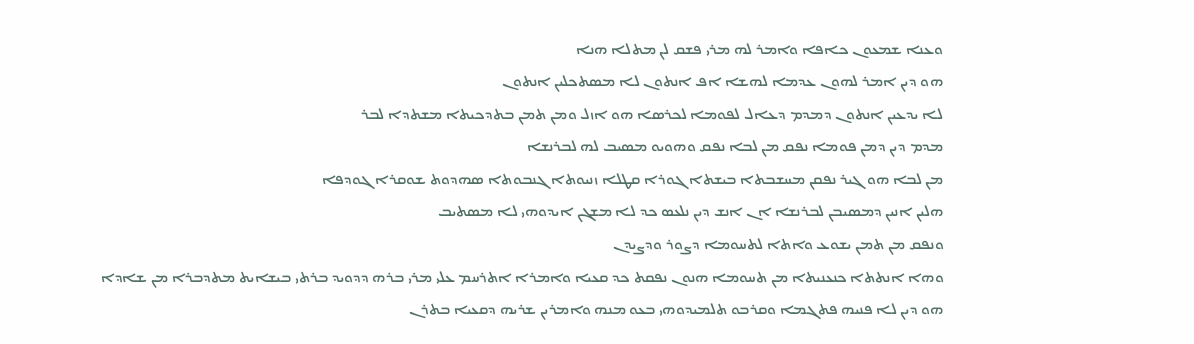ܘܥܢܐ ܫܡܥܘܢ ܟܐܦܐ ܘܐܡܪ ܠܗ ܡܪܝ ܦܫܩ ܠܢ ܡܬܠܐ ܗܢܐ
ܗܘ ܕܝܢ ܐܡܪ ܠܗܘܢ ܥܕܡܐ ܠܗܫܐ ܐܦ ܐܢܬܘܢ ܠܐ ܡܤܬܟܠܝܢ ܐܢܬܘܢ
ܠܐ ܝܕܥܝܢ ܐܢܬܘܢ ܕܡܕܡ ܕܥܐܠ ܠܦܘܡܐ ܠܟܪܤܐ ܗܘ ܐܙܠ ܘܡܢ ܬܡܢ ܒܬܕܟܝܬܐ ܡܫܬܕܐ ܠܒܪ
ܡܕܡ ܕܝܢ ܕܡܢ ܦܘܡܐ ܢܦܩ ܡܢ ܠܒܐ ܢܦܩ ܘܗܘܝܘ ܡܤܝܒ ܠܗ ܠܒܪܢܫܐ
ܡܢ ܠܒܐ ܗܘ ܓܝܪ ܢܦܩܢ ܡܚܫܒܬܐ ܒܝܫܬܐ ܓܘܪܐ ܩܛܠܐ ܙܢܝܘܬܐ ܓܢܒܘܬܐ ܤܗܕܘܬ ܫܘܩܪܐ ܓܘܕܦܐ
ܗܠܝܢ ܐܢܝܢ ܕܡܤܝܒܢ ܠܒܪܢܫܐ ܐܢ ܐܢܫ ܕܝܢ ܢܠܥܤ ܟܕ ܠܐ ܡܫܓܢ ܐܝܕܘܗܝ ܠܐ ܡܤܬܝܒ
ܘܢܦܩ ܡܢ ܬܡܢ ܝܫܘܥ ܘܐܬܐ ܠܬܚܘܡܐ ܕܨܘܪ ܘܕܨܝܕܢ
ܘܗܐ ܐܢܬܬܐ ܟܢܥܢܝܬܐ ܡܢ ܬܚܘܡܐ ܗܢܘܢ ܢܦܩܬ ܟܕ ܩܥܝܐ ܘܐܡܪܐ ܐܬܪܚܡ ܥܠܝ ܡܪܝ ܒܪܗ ܕܕܘܝܕ ܒܪܬܝ ܒܝܫܐܝܬ ܡܬܕܒܪܐ ܡܢ ܫܐܕܐ
ܗܘ ܕܝܢ ܠܐ ܦܢܝܗ ܦܬܓܡܐ ܘܩܪܒܘ ܬܠܡܝܕܘܗܝ ܒܥܘ ܡܢܗ ܘܐܡܪܝܢ ܫܪܝܗ ܕܩܥܝܐ ܒܬܪܢ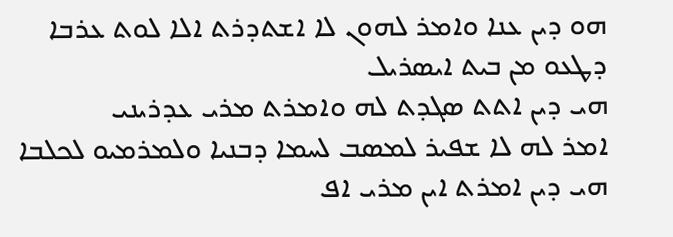ܗܘ ܕܝܢ ܥܢܐ ܘܐܡܪ ܠܗܘܢ ܠܐ ܐܫܬܕܪܬ ܐܠܐ ܠܘܬ ܥܪܒܐ ܕܛܥܘ ܡܢ ܒܝܬ ܐܝܤܪܝܠ
ܗܝ ܕܝܢ ܐܬܬ ܤܓܕܬ ܠܗ ܘܐܡܪܬ ܡܪܝ ܥܕܪܝܢܝ
ܐܡܪ ܠܗ ܠܐ ܫܦܝܪ ܠܡܤܒ ܠܚܡܐ ܕܒܢܝܐ ܘܠܡܪܡܝܘ ܠܟܠܒܐ
ܗܝ ܕܝܢ ܐܡܪܬ ܐܝܢ ܡܪܝ ܐܦ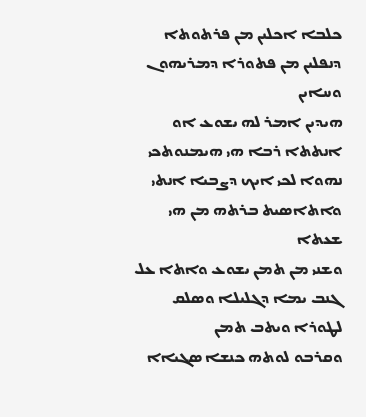ܟܠܒܐ ܐܟܠܝܢ ܡܢ ܦܪܬܘܬܐ ܕܢܦܠܝܢ ܡܢ ܦܬܘܪܐ ܕܡܪܝܗܘܢ ܘܚܐܝܢ
ܗܝܕܝܢ ܐܡܪ ܠܗ ܝܫܘܥ ܐܘ ܐܢܬܬܐ ܪܒܐ ܗܝ ܗܝܡܢܘܬܟܝ ܢܗܘܐ ܠܟܝ ܐܝܟ ܕܨܒܝܐ ܐܢܬܝ ܘܐܬܐܤܝܬ ܒܪܬܗ ܡܢ ܗܝ ܫܥܬܐ
ܘܫܢܝ ܡܢ ܬܡܢ ܝܫܘܥ ܘܐܬܐ ܥܠ ܓܢܒ ܝܡܐ ܕܓܠܝܠܐ ܘܤܠܩ ܠܛܘܪܐ ܘܝܬܒ ܬܡܢ
ܘܩܪܒܘ ܠܘܬܗ ܟܢܫܐ ܤܓܝܐܐ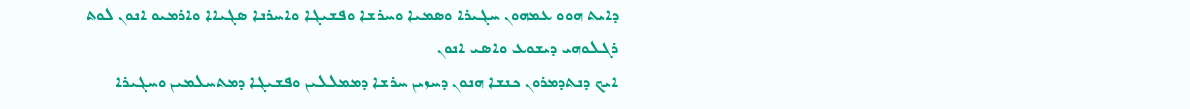ܕܐܝܬ ܗܘܘ ܥܡܗܘܢ ܚܓܝܪܐ ܘܤܡܝܐ ܘܚܪܫܐ ܘܦܫܝܓܐ ܘܐܚܪܢܐ ܤܓܝܐܐ ܘܐܪܡܝܘ ܐܢܘܢ ܠܘܬ ܪܓܠܘܗܝ ܕܝܫܘܥ ܘܐܤܝ ܐܢܘܢ
ܐܝܟ ܕܢܬܕܡܪܘܢ ܟܢܫܐ ܗܢܘܢ ܕܚܙܝܢ ܚܪܫܐ ܕܡܡܠܠܝܢ ܘܦܫܝܓܐ ܕܡܬܚܠܡܝܢ ܘܚܓܝܪܐ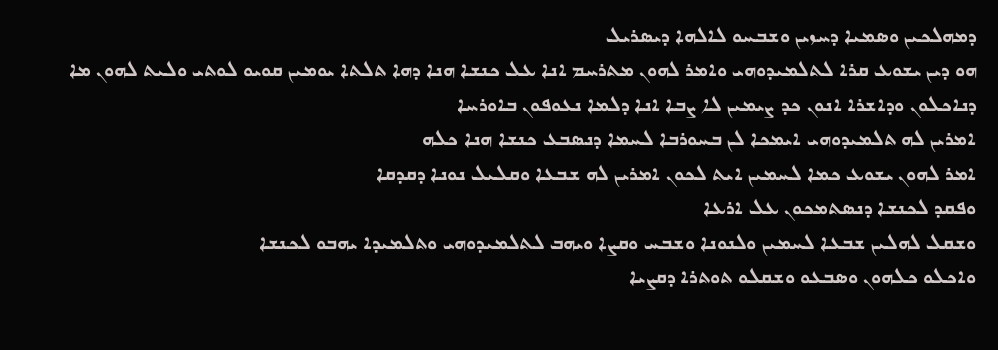ܕܡܗܠܟܝܢ ܘܤܡܝܐ ܕܚܙܝܢ ܘܫܒܚܘ ܠܐܠܗܐ ܕܝܤܪܝܠ
ܗܘ ܕܝܢ ܝܫܘܥ ܩܪܐ ܠܬܠܡܝܕܘܗܝ ܘܐܡܪ ܠܗܘܢ ܡܬܪܚܡ ܐܢܐ ܥܠ ܟܢܫܐ ܗܢܐ ܕܗܐ ܬܠܬܐ ܝܘܡܝܢ ܩܘܝܘ ܠܘܬܝ ܘܠܝܬ ܠܗܘܢ ܡܐ ܕܢܐܟܠܘܢ ܘܕܐܫܪܐ ܐܢܘܢ ܟܕ ܨܝܡܝܢ ܠܐ ܨܒܐ ܐܢܐ ܕܠܡܐ ܢܥܘܦܘܢ ܒܐܘܪܚܐ
ܐܡܪܝܢ ܠܗ ܬܠܡܝܕܘܗܝ ܐܝܡܟܐ ܠܢ ܒܚܘܪܒܐ ܠܚܡܐ ܕܢܤܒܥ ܟܢܫܐ ܗܢܐ ܟܠܗ
ܐܡܪ ܠܗܘܢ ܝܫܘܥ ܟܡܐ ܠܚܡܝܢ ܐܝܬ ܠܟܘܢ ܐܡܪܝܢ ܠܗ ܫܒܥܐ ܘܩܠܝܠ ܢܘܢܐ ܕܩܕܩܐ
ܘܦܩܕ ܠܟܢܫܐ ܕܢܤܬܡܟܘܢ ܥܠ ܐܪܥܐ
ܘܫܩܠ ܠܗܠܝܢ ܫܒܥܐ ܠܚܡܝܢ ܘܠܢܘܢܐ ܘܫܒܚ ܘܩܨܐ ܘܝܗܒ ܠܬܠܡܝܕܘܗܝ ܘܬܠܡܝܕܐ ܝܗܒܘ ܠܟܢܫܐ
ܘܐܟܠܘ ܟܠܗܘܢ ܘܤܒܥܘ ܘܫܩܠܘ ܬܘܬܪܐ ܕܩܨܝܐ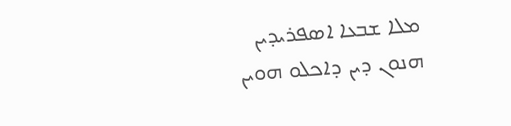ܡܠܐ ܫܒܥܐ ܐܤܦܪܝܕܝܢ
ܗܢܘܢ ܕܝܢ ܕܐܟܠܘ ܗܘܝܢ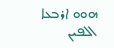ܗܘܘ ܐܪܒܥܐ ܐܠܦܝܢ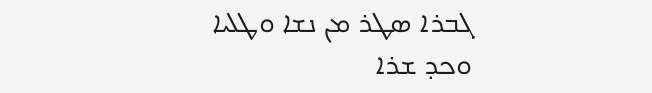ܓܒܪܐ ܤܛܪ ܡܢ ܢܫܐ ܘܛܠܝܐ
ܘܟܕ ܫܪܐ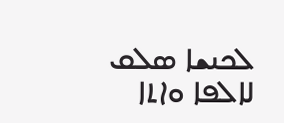ܠܟܢܫܐ ܤܠܩ ܠܐܠܦܐ ܘܐܬܐ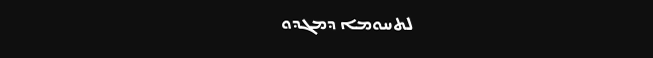ܠܬܚܘܡܐ ܕܡܓܕܘ